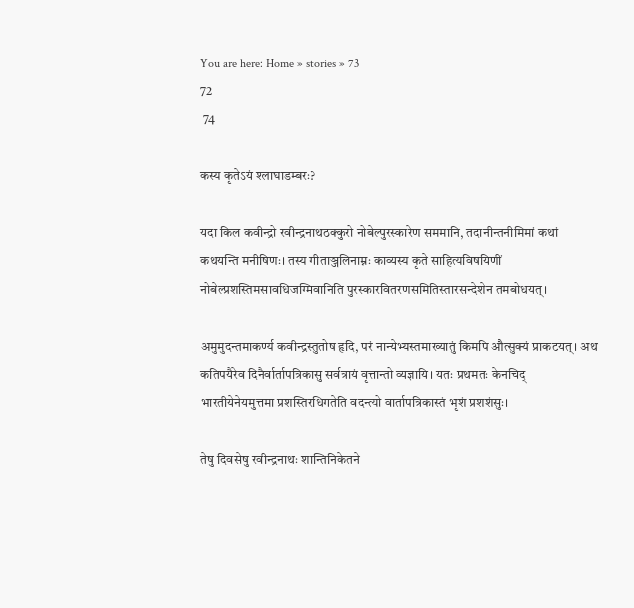You are here: Home » stories » 73
72
 74

कस्य कृतेऽयं श्लाघाडम्बरः?

यदा किल कवीन्द्रो रवीन्द्रनाथठक्कुरो नोबेल्पुरस्कारेण सममानि, तदानीन्तनीमिमां कथां कथयन्ति मनीषिणः। तस्य गीताञ्जलिनाम्नः काव्यस्य कृते साहित्यविषयिणीं नोबेल्प्रशस्तिमसावधिजग्मिवानिति पुरस्कारवितरणसमितिस्तारसन्देशेन तमबोधयत्।

अमुमुदन्तमाकर्ण्य कवीन्द्रस्तुतोष हृदि, परं नान्येभ्यस्तमाख्यातुं किमपि औत्सुक्यं प्राकटयत्। अथ कतिपयैरेव दिनैर्वार्तापत्रिकासु सर्वत्रायं वृत्तान्तो व्यज्ञायि। यतः प्रथमतः केनचिद् भारतीयेनेयमुत्तमा प्रशस्तिरधिगतेति वदन्त्यो वार्तापत्रिकास्तं भृशं प्रशशंसुः।

तेषु दिवसेषु रवीन्द्रनाथः शान्तिनिकेतने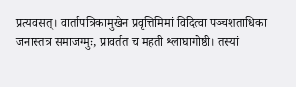प्रत्यवसत्। वार्तापत्रिकामुखेन प्रवृत्तिमिमां विदित्वा पञ्चशताधिका जनास्तत्र समाजग्मुः, प्रावर्तत च महती श्लाघागोष्ठी। तस्यां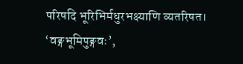परिषदि भूरिभिर्मधुरभक्ष्याणि व्यतरिषत। ‘वङ्गभूमिपुङ्गवः’,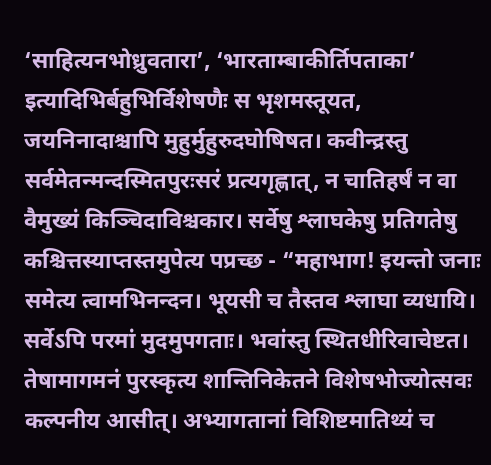‘साहित्यनभोध्रुवतारा’, ‘भारताम्बाकीर्तिपताका’ इत्यादिभिर्बहुभिर्विशेषणैः स भृशमस्तूयत, जयनिनादाश्चापि मुहुर्मुहुरुदघोषिषत। कवीन्द्रस्तु सर्वमेतन्मन्दस्मितपुरःसरं प्रत्यगृह्णात्, न चातिहर्षं न वा वैमुख्यं किञ्चिदाविश्चकार। सर्वेषु श्लाघकेषु प्रतिगतेषु कश्चित्तस्याप्तस्तमुपेत्य पप्रच्छ - “महाभाग! इयन्तो जनाः समेत्य त्वामभिनन्दन। भूयसी च तैस्तव श्लाघा व्यधायि। सर्वेऽपि परमां मुदमुपगताः। भवांस्तु स्थितधीरिवाचेष्टत। तेषामागमनं पुरस्कृत्य शान्तिनिकेतने विशेषभोज्योत्सवः कल्पनीय आसीत्। अभ्यागतानां विशिष्टमातिथ्यं च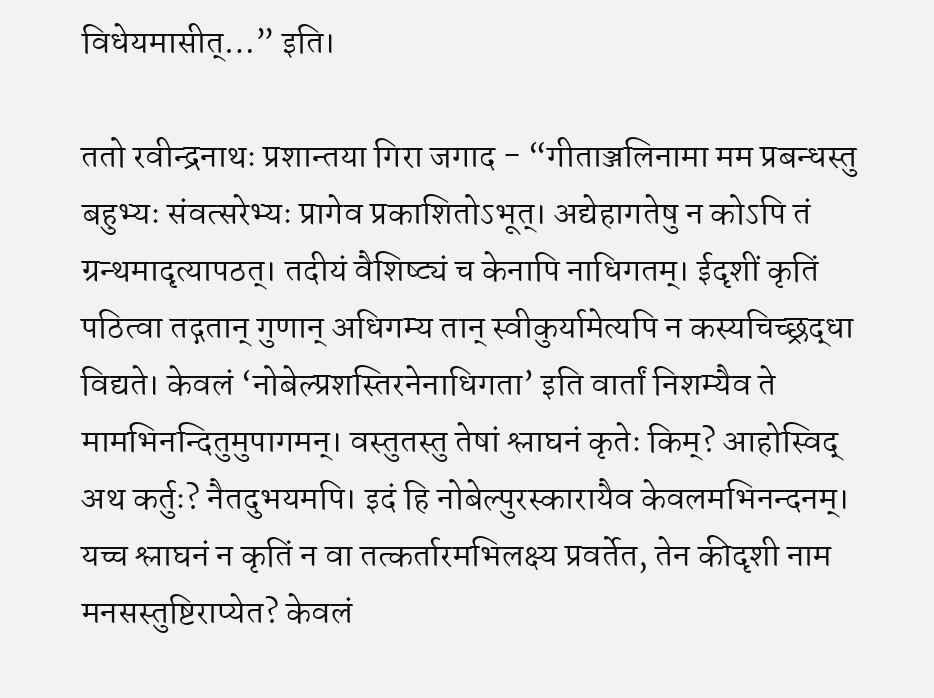विधेयमासीत्…” इति।

ततो रवीन्द्रनाथः प्रशान्तया गिरा जगाद - “गीताञ्जलिनामा मम प्रबन्धस्तु बहुभ्यः संवत्सरेभ्यः प्रागेव प्रकाशितोऽभूत्। अद्येहागतेषु न कोऽपि तं ग्रन्थमादृत्यापठत्। तदीयं वैशिष्ट्यं च केनापि नाधिगतम्। ईदृशीं कृतिं पठित्वा तद्गतान् गुणान् अधिगम्य तान् स्वीकुर्यामेत्यपि न कस्यचिच्छ्रद्धा विद्यते। केवलं ‘नोबेल्प्रशस्तिरनेनाधिगता’ इति वार्तां निशम्यैव ते मामभिनन्दितुमुपागमन्। वस्तुतस्तु तेषां श्लाघनं कृतेः किम्? आहोस्विद् अथ कर्तुः? नैतदुभयमपि। इदं हि नोबेल्पुरस्कारायैव केवलमभिनन्दनम्। यच्च श्लाघनं न कृतिं न वा तत्कर्तारमभिलक्ष्य प्रवर्तेत, तेन कीदृशी नाम मनसस्तुष्टिराप्येत? केवलं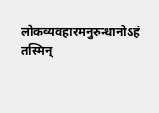लोकव्यवहारमनुरुन्धानोऽहं तस्मिन्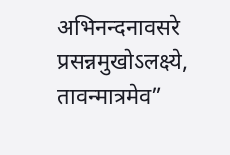अभिनन्दनावसरे प्रसन्नमुखोऽलक्ष्ये, तावन्मात्रमेव”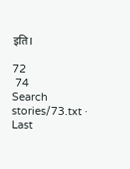इति।

72
 74
Search
stories/73.txt · Last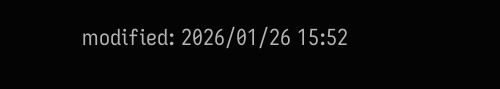modified: 2026/01/26 15:52